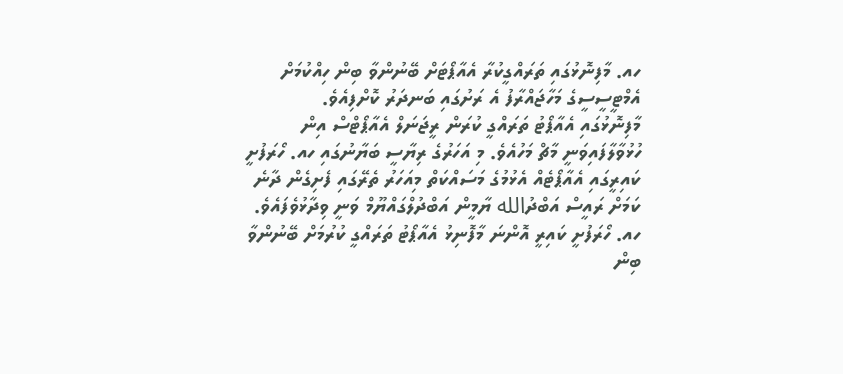ހއ. މާފިނޮޅުގައި ތަރައްގީކުރާ އެއާޕޯޓަށް ބޭނުންވާ ބިން ހިއްކުމަށް އެމްޓީސީސީގެ މަހާޖައްރާފު އެ ރަށުގައި ބަނދަރު ކޮށްފިއެވެ.
މާފިނޮޅުގައި އެއާޕޯޓު ތަރައްގީ ކުރަން ރީޖަނަލް އެއާޕޯޓްސް އިން ހުޅުވާލާފައިވަނީ މާޗް މަހުއެވެ. މި އަހަރުގެ ރިޔާސީ ބަޔާނުގައި ހއ. ހޯރަފުށީ ކައިރީގައި އެއާޕޯޓެއް އެޅުމުގެ މަސައްކަތް މިއަހަރު ތެރޭގައި ފެށިގެން ދާނެ ކަމަށް ރައީސް އަބްދުالله ޔާމީން އަބްދުލްގައްޔޫމް ވަނީ ވިދާޅުވެފައެވެ.
ހއ. ހޯރަފުށީ ކައިރީ އޮންނަ މާފޮނިޅު އެއާޕޯޓު ތަރައްގީ ކުރުމަށް ބޭނުންވާ ބިން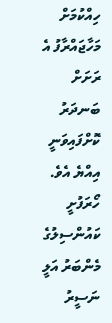ހިއްކުމަށް މަހާޖައްރާފު އެ ރަށަށް ބަނދަރު ކޮށްފައިވަނީ އިއްޔެ އެވެ. ހޯރަފުށީ ކައުންސިލުގެ މެންބަރު އަލީ ނަސީރު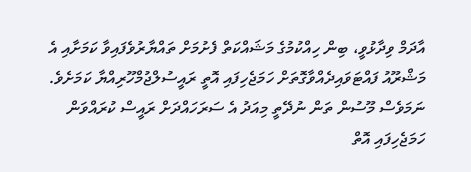އާދަމް ވިދާޅުވީ، ބިން ހިއްކުމުގެ މަޝައްކަތް ފެށުމަށް ތައްޔާރުވެފައިވާ ކަމަށާއި އެ މަޝްރޫއު ފައްޓަވައިދެއްވާގޮތަށް ހަމަޖެހިފައި އޮތީ ރައީސުލްޖުމްހޫރިއްޔާ ކަމަށެވެ.
ނަމަވެސް މޫސުން ތަން ނުދޭތީ މިއަދު އެ ސަރަހައްދަށް ރައީސް ކުރައްވަން ހަމަޖެހިފައި އޮތް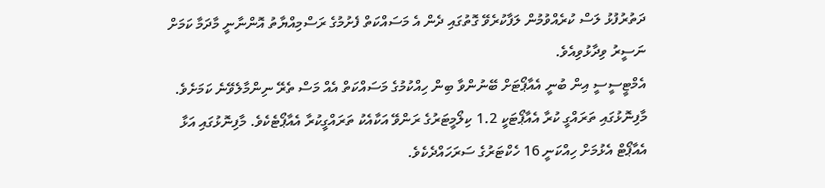ދަތުރުފުޅު ލަސް ކުރެއްވުމުން ލަފާކުރެވޭ ގޮތުގައި ދެން އެ މަސައްކަތް ފެށުމުގެ ރަސްމިއްޔާތު އޮންނާނީ މާދަމާ ކަމަށް ނަސީރު ވިދާޅުވިއެވެ.
އެމްޓީސީސީ އިން ބުނީ އެއާޕޯޓަށް ބޭނުންވާ ބިން ހިއްކުމުގެ މަސައްކަތް އެއް މަސް ތެރޭ ނިންމާލެވޭނެ ކަމަށެވެ.
މާފިނޮޅުގައި ތަރައްގީ ކުރާ އެއާޕޯޓަކީ 1.2 ކިލޯމީޓަރުގެ ރަންވޭ އަކާއެކު ތަރައްގީކުރާ އެއާޕޯޓެކެވެ. މާފިނޮޅުގައި އަޅާ އެއާޕޯޓް އެޅުމަށް ހިއްކަނީ 16 ހެކްޓަރުގެ ސަރަހައްދެކެވެ.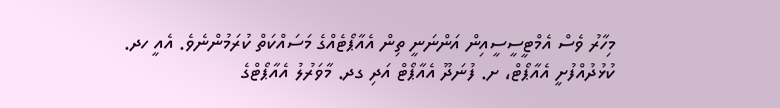މިހާރު ވެސް އެމްޓީސީސީއިން އަންނަނީ ތިން އެއާޕޯޓެއްގެ މަސައްކަތް ކުރަމުންނެވެ. އެއީ ހދ. ކުޅުދުއްފުށީ އެއާޕޯޓް، ށ. ފުނަދޫ އެއާޕޯޓް އަދި ގދ. މާވަރުލު އެއާޕޯޓްގެ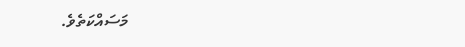މަސައްކަތެވެ.